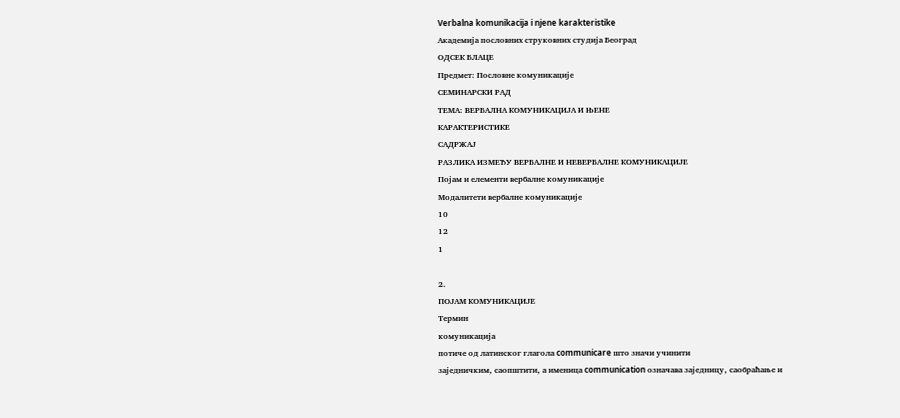Verbalna komunikacija i njene karakteristike
Академија пословних струковних студија Београд
ОДСЕК БЛАЦЕ
Предмет: Пословне комуникације
СЕМИНАРСКИ РАД
ТЕМА: ВЕРБАЛНА КОМУНИКАЦИЈА И ЊЕНЕ
КАРАКТЕРИСТИКЕ
САДРЖАЈ
РАЗЛИКА ИЗМЕЂУ ВЕРБАЛНЕ И НЕВЕРБАЛНЕ КОМУНИКАЦИЈЕ
Појам и елементи вербалне комуникације
Модалитети вербалне комуникације
10
12
1

2.
ПОЈАМ КОМУНИКАЦИЈЕ
Термин
комуникација
потиче од латинског глагола communicare што значи учинити
заједничким, саопштити, а именица communication означава заједницу, саобраћање и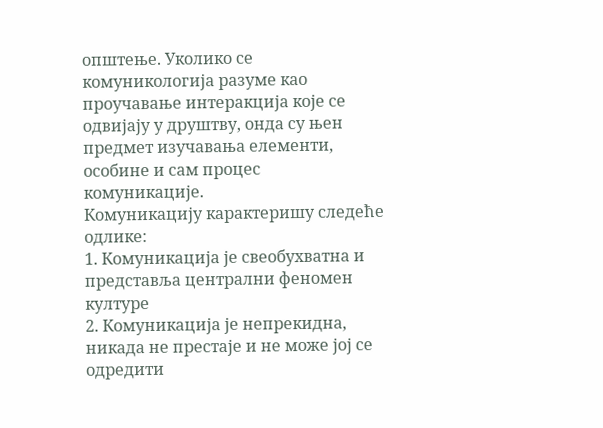општење. Уколико се комуникологија разуме као проучавање интеракција које се
одвијају у друштву, онда су њен предмет изучавања елементи, особине и сам процес
комуникације.
Комуникацију карактеришу следеће одлике:
1. Комуникација је свеобухватна и представља централни феномен културе
2. Комуникација је непрекидна, никада не престаје и не може јој се одредити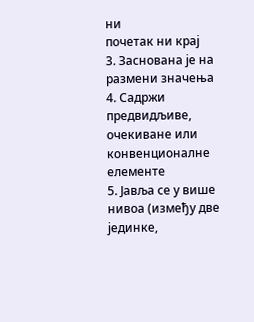ни
почетак ни крај
3. Заснована је на размени значења
4. Садржи предвидљиве, очекиване или конвенционалне елементе
5. Јавља се у више нивоа (између две јединке,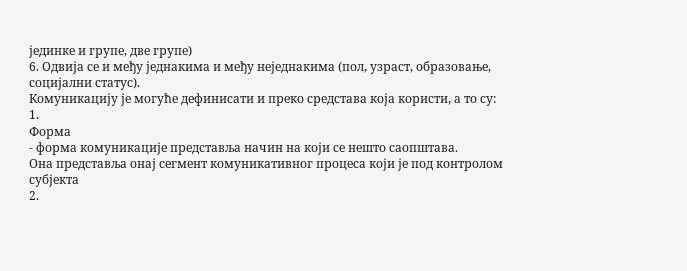јединке и групе, две групе)
6. Одвија се и међу једнакима и међу неједнакима (пол, узраст, образовање,
социјални статус).
Комуникацију је могуће дефинисати и преко средстава која користи, а то су:
1.
Форма
- форма комуникације представља начин на који се нешто саопштава.
Она представља онај сегмент комуникативног процеса који је под контролом
субјекта
2.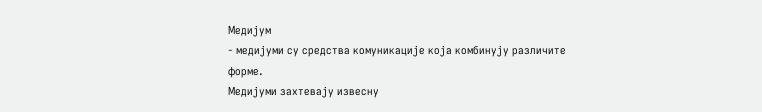Медијум
- медијуми су средства комуникације која комбинују различите форме.
Медијуми захтевају извесну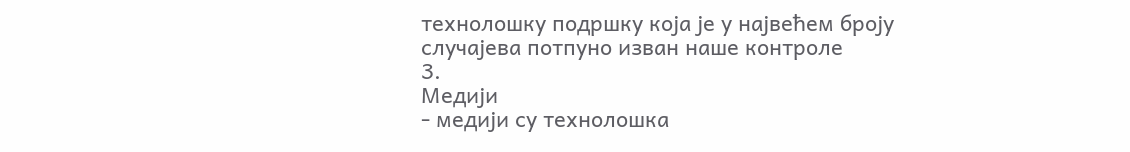технолошку подршку која је у највећем броју
случајева потпуно изван наше контроле
3.
Медији
- медији су технолошка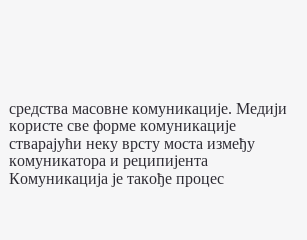средства масовне комуникације. Медији
користе све форме комуникације стварајући неку врсту моста између
комуникатора и реципијента
Комуникација је такође процес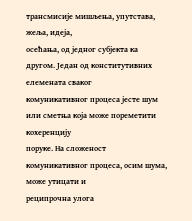трансмисије мишљења, упутстава, жеља, идеја,
осећања, од једног субјекта ка другом. Један од конститутивних елемената сваког
комуникативног процеса јесте шум или сметња која може пореметити кохеренцију
поруке. На сложеност комуникативног процеса, осим шума, може утицати и
реципрочна улога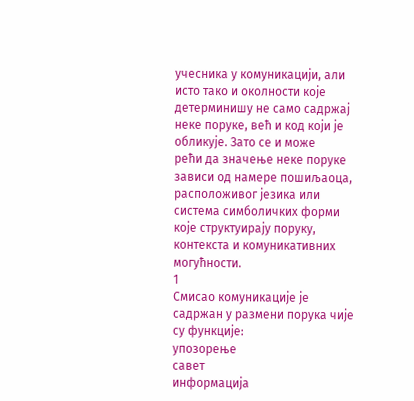учесника у комуникацији, али исто тако и околности које
детерминишу не само садржај неке поруке, већ и код који је обликује. Зато се и може
рећи да значење неке поруке зависи од намере пошиљаоца, расположивог језика или
система симболичких форми које структуирају поруку, контекста и комуникативних
могућности.
1
Смисао комуникације је садржан у размени порука чије су функције:
упозорење
савет
информација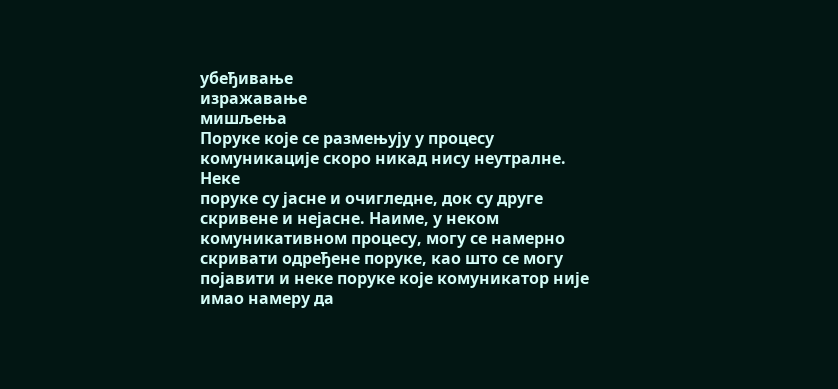убеђивање
изражавање
мишљења
Поруке које се размењују у процесу комуникације скоро никад нису неутралне. Неке
поруке су јасне и очигледне, док су друге скривене и нејасне. Наиме, у неком
комуникативном процесу, могу се намерно скривати одређене поруке, као што се могу
појавити и неке поруке које комуникатор није имао намеру да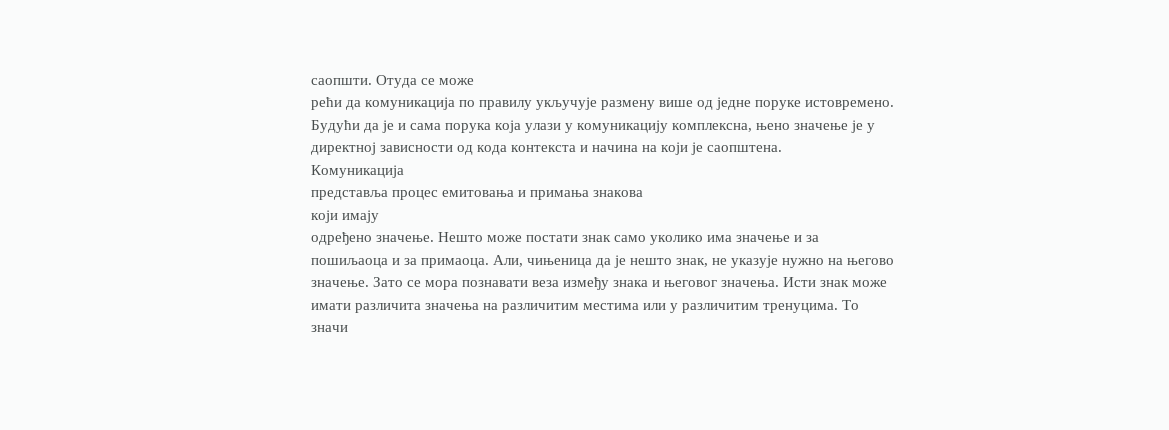саопшти. Отуда се може
рећи да комуникација по правилу укључује размену више од једне поруке истовремено.
Будући да је и сама порука која улази у комуникацију комплексна, њено значење је у
директној зависности од кода контекста и начина на који је саопштена.
Комуникација
представља процес емитовања и примања знакова
који имају
одређено значење. Нешто може постати знак само уколико има значење и за
пошиљаоца и за примаоца. Али, чињеница да је нешто знак, не указује нужно на његово
значење. Зато се мора познавати веза између знака и његовог значења. Исти знак може
имати различита значења на различитим местима или у различитим тренуцима. То
значи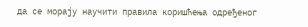да се морају научити правила коришћења одређеног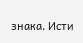знака. Исти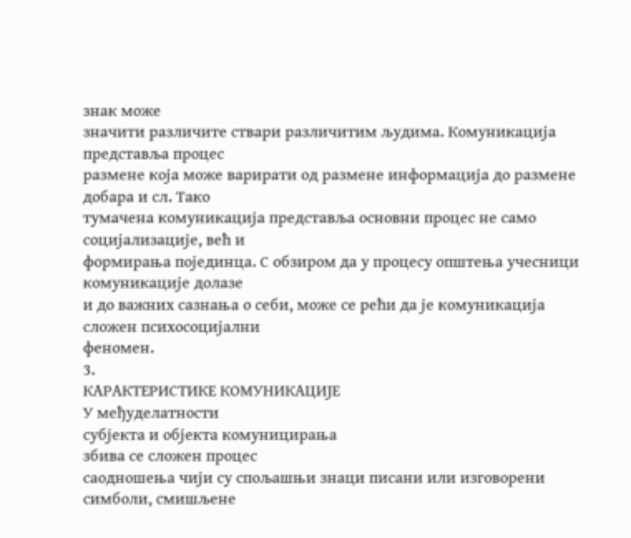знак може
значити различите ствари различитим људима. Комуникација представља процес
размене која може варирати од размене информација до размене добара и сл. Тако
тумачена комуникација представља основни процес не само социјализације, већ и
формирања појединца. С обзиром да у процесу општења учесници комуникације долазе
и до важних сазнања о себи, може се рећи да је комуникација сложен психосоцијални
феномен.
3.
КАРАКТЕРИСТИКЕ КОМУНИКАЦИЈЕ
У међуделатности
субјекта и објекта комуницирања
збива се сложен процес
саодношења чији су спољашњи знаци писани или изговорени симболи, смишљене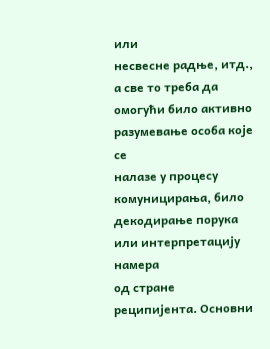или
несвесне радње, итд., а све то треба да омогући било активно разумевање особа које се
налазе у процесу комуницирања, било декодирање порука или интерпретацију намера
од стране реципијента. Основни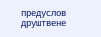предуслов друштвене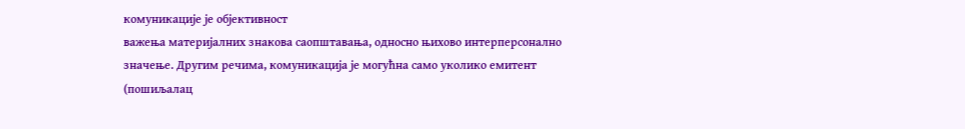комуникације је објективност
важења материјалних знакова саопштавања, односно њихово интерперсонално
значење. Другим речима, комуникација је могућна само уколико емитент (пошиљалац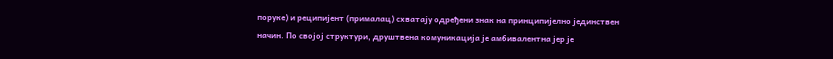поруке) и реципијент (прималац) схватају одређени знак на принципијелно јединствен
начин. По својој структури, друштвена комуникација је амбивалентна јер је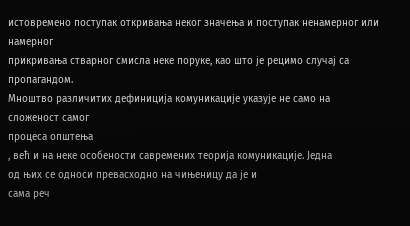истовремено поступак откривања неког значења и поступак ненамерног или намерног
прикривања стварног смисла неке поруке, као што је рецимо случај са пропагандом.
Мноштво различитих дефиниција комуникације указује не само на
сложеност самог
процеса општења
, већ и на неке особености савремених теорија комуникације. Једна
од њих се односи превасходно на чињеницу да је и
сама реч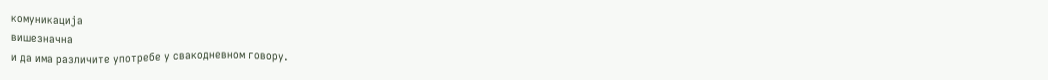комуникација
вишезначна
и да има различите употребе у свакодневном говору.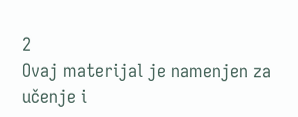2
Ovaj materijal je namenjen za učenje i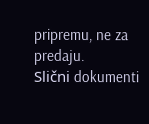pripremu, ne za predaju.
Slični dokumenti